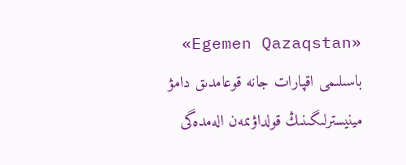«Egemen Qazaqstan» باسىلىمى اقپارات جانە قوعامدىق دامۋ مينيسترلىگىنىڭ قولداۋىمەن الەمدەگى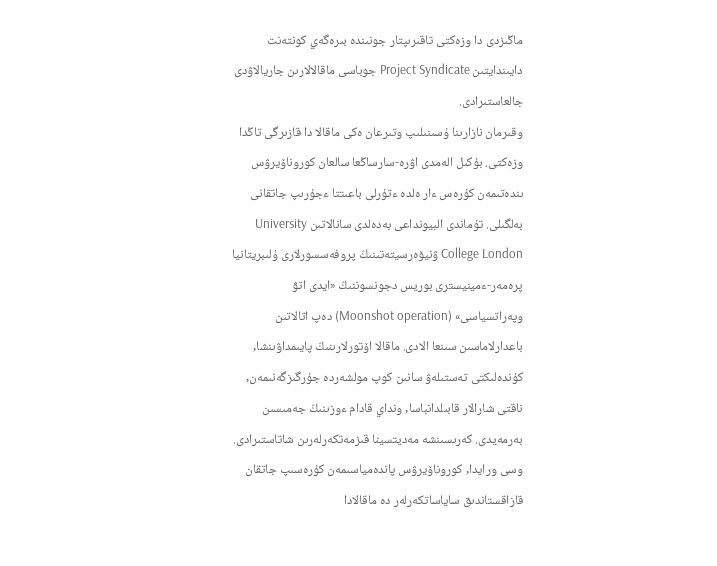ماڭىزدى دا وزەكتى تاقىرىپتار جونىندە بىرەگەي كونتەنت دايىندايتىن Project Syndicate جوباسى ماقالالارىن جاريالاۋدى جالعاستىرادى.
وقىرمان نازارىنا ۇسىنىلىپ وتىرعان ەكى ماقالا دا قازىرگى تاڭدا وزەكتى. بۇكىل الەمدى اۋرە-سارساڭعا سالعان كوروناۆيرۋس ىندەتىمەن كۇرەس ءار ەلدە ءتۇرلى باعىتتا ءجۇرىپ جاتقانى بەلگىلى. تۇماندى البيونداعى بەدەلدى سانالاتىن University College London ۋنيۆەرسيتەتىنىڭ پروفەسسورلارى ۇلىبريتانيا پرەمەر-ءمينيسترى بوريس دجونسوننىڭ «ايدى اتۋ وپەراتسياسى» (Moonshot operation) دەپ اتالاتىن باعدارلاماسىن سىنعا الادى. ماقالا اۆتورلارىنىڭ پايىمداۋىنشا, كۇندەلىكتى تەستىلەۋ سانىن كوپ مولشەردە جۇرگىزگەنىمەن, ناقتى شارالار قابىلدانباسا, ونداي قادام ءوزىنىڭ جەمىسىن بەرمەيدى. كەرىسىنشە مەديتسينا قىزمەتكەرلەرىن شاتاستىرادى. وسى ورايدا, كوروناۆيرۋس پاندەمياسىمەن كۇرەسىپ جاتقان قازاقستاندىق ساياساتكەرلەر دە ماقالادا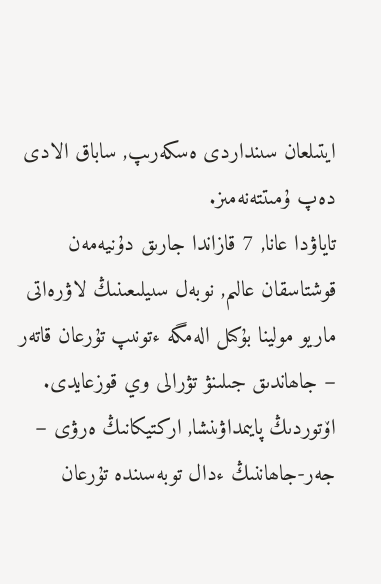ايتىلعان سىنداردى ەسكەرىپ, ساباق الادى دەپ ۇمىتتەنەمىز.
تاياۋدا عانا, 7 قازاندا جارىق دۇنيەمەن قوشتاسقان عالىم, نوبەل سىيلىعىنىڭ لاۋرەاتى ماريو مولينا بۇكىل الەمگە ءتونىپ تۇرعان قاتەر – جاھاندىق جىلىنۋ تۋرالى وي قوزعايدى. اۆتوردىڭ پايىمداۋىنشا, اركتيكانىڭ ەرۋى – جەر-جاھاننىڭ ءدال توبەسىندە تۇرعان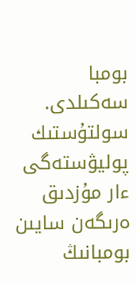بومبا سەكىلدى. سولتۇستىك پوليۋستەگى ءار مۇزدىق ەرىگەن سايىن بومبانىڭ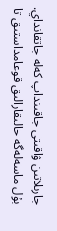جارىلاتىن ۋاقىتى جاقىنداپ كەلە جاتقانداي. بۇل ماسەلەگە حالىقارالىق قوعامداستىق تا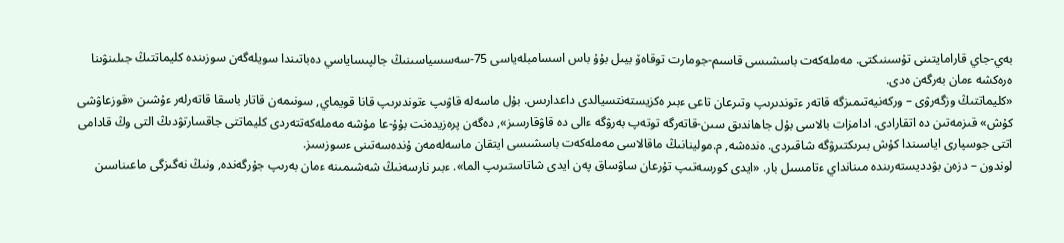بەي-جاي قارامايتىنى تۇسىنىكتى. مەملەكەت باسشىسى قاسىم-جومارت توقاەۆ بيىل بۇۇ باس اسسامبلەياسى 75-سەسسياسىنىڭ جالپىساياسي دەباتىندا سويلەگەن سوزىندە كليماتتىڭ جىلىنۋىنا ەرەكشە ءمان بەرگەن ەدى.
«كليماتتىڭ وزگەرۋى – وركەنيەتىمىزگە قاتەر ءتوندىرىپ وتىرعان تاعى ءبىر ەكزيستەنتسيالدى داعدارىس. بۇل ماسەلە قاۋىپ ءتوندىرىپ قانا قويماي, سونىمەن قاتار باسقا قاتەرلەر ءۇشىن «قوزعاۋشى كۇش» قىزمەتىن دە اتقارادى. ادامزات بالاسى بۇل جاھاندىق سىن-قاتەرگە توتەپ بەرۋگە ءالى دە قاۋقارسىز», دەگەن پرەزيدەنت بۇۇ-عا مۇشە مەملەكەتتەردى كليماتتى جاقسارتۋدىڭ التى وڭ قادامى اتتى جوسپارى اياسىندا كۇش بىرىكتىرۋگە شاقىردى. ەندەشە, م.مولينانىڭ ماقالاسى مەملەكەت باسشىسى ايتقان ماسەلەمەن ۇندەسەتىنى ءسوزسىز.
لوندون – دزەن بۋدديستەرىندە مىنانداي ءتامسىل بار. «ايدى كورسەتىپ تۇرعان ساۋساق پەن ايدى شاتاستىرىپ الما». ءبىر نارسەنىڭ شەشىمىنە ءمان بەرىپ جۇرگەندە, ونىڭ نەگىزگى ماعىناسىن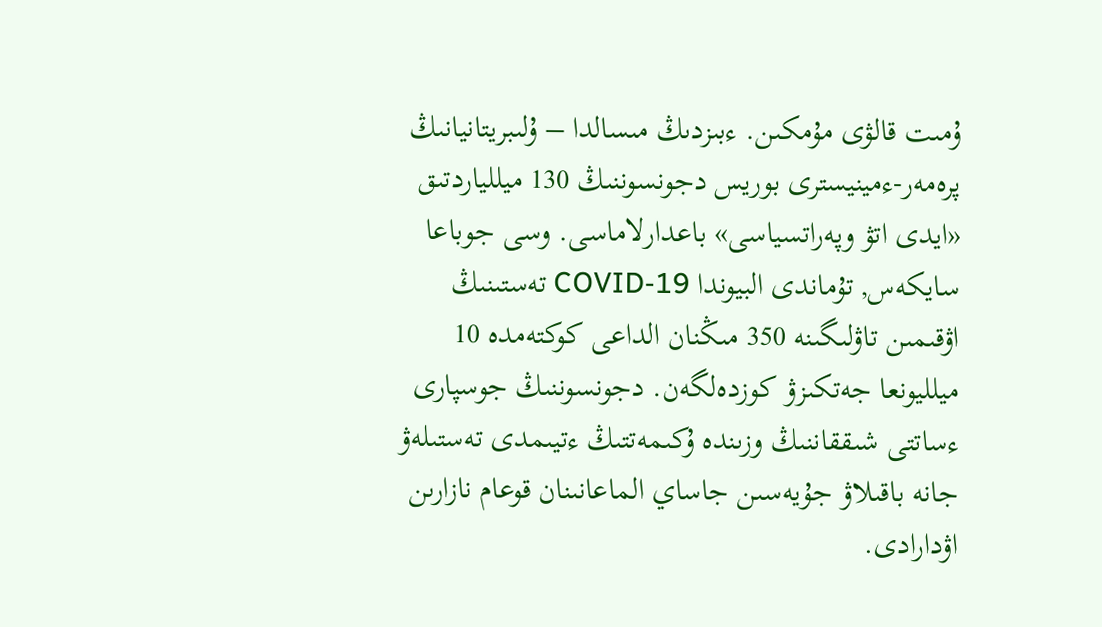ۇمىت قالۋى مۇمكىن. ءبىزدىڭ مىسالدا – ۇلىبريتانيانىڭ پرەمەر-ءمينيسترى بوريس دجونسوننىڭ 130 ميللياردتىق «ايدى اتۋ وپەراتسياسى» باعدارلاماسى. وسى جوباعا سايكەس, تۇماندى البيوندا COVID-19 تەستىنىڭ اۋقىمىن تاۋلىگىنە 350 مىڭنان الداعى كوكتەمدە 10 ميلليونعا جەتكىزۋ كوزدەلگەن. دجونسوننىڭ جوسپارى ءساتتى شىققاننىڭ وزىندە ۇكىمەتتىڭ ءتيىمدى تەستىلەۋ جانە باقىلاۋ جۇيەسىن جاساي الماعانىنان قوعام نازارىن اۋدارادى.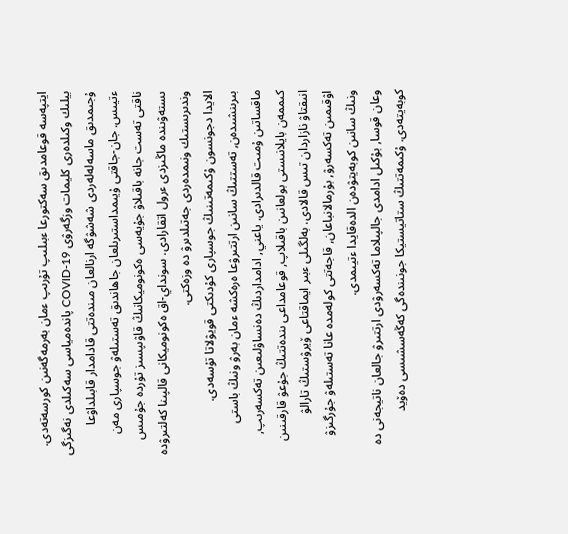ايتپەسە قوعامدىق سەكتورعا ءبىلىپ تۇرىپ ءمان بەرمەگەنىن كورسەتەدى.
بيلىك وكىلدەرى كليمات وزگەرۋى COVID-19 پاندەمياسى سەكىلدى نەگىزگى ۇجىمدىق ماسەلەلەردى شەشۋگە ارنالعان مىندەتتى قادامدار قابىلداۋعا ءتيىس. جان-جاقتى ۇيىمداستىرىلعان جاھاندىق تەستىلەۋ جوسپارى مەن ناقتى تەست جانە باقىلاۋ جۇيەسى ەكونوميكانىڭ قاۋىپسىز تۇردە جۇمىس ىستەۋىندە ماڭىزدى ءرول اتقارادى. سونداي-اق ەكونوميكانى قالپىنا كەلتىرۋدە وندىرىستىك ونىمدەردى جەتىلدىرۋ دە وزەكتى.
الايدا دجونسون ۇكىمەتىنىڭ جوسپارى كۇدىكتى قويۋلاتا تۇسەدى. بىرىنشىدەن, تەستتىڭ سانىن ارتتىرۋعا ەرەكشە ءمان بەرۋ ونىڭ باستى ماقساتىن ۇمىت قالدىرادى. ياعني, ادامداردىڭ دەنساۋلىعىن تەكسەرىپ, كىممەن بايلانىستى بولعانىن باقىلاپ, قوعامداعى ىندەتتىڭ جۇعۋ قارقىنىن انىقتاۋ نازاردان تىس قالادى. بەلگىلى ءبىر ايماقتاعى ۆيرۋستىڭ تارالۋ اۋقىمىن تەكسەرۋ, بۇرمالانباعان, قاجەتتى كولەمدە عانا تەستىلەۋ جۇرگىزۋ ونىڭ سانىن كوبەيتۋدەن الدەقايدا ءتيىمدى.
وعان قوسا, بۇكىل ادامدى جالپىلاما تەكسەرۋدى ارتتىرۋ جالعان ناتيجەنى دە كوبەيتەدى. ۇكىمەتتىڭ ستاتيستيكا جونىندەگى كەڭەسشىسى دەۆيد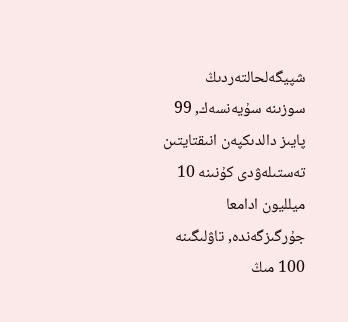شپيگەلحالتەردىڭ سوزىنە سۇيەنسەك, 99 پايىز دالدىكپەن انىقتايتىن تەستىلەۋدى كۇنىنە 10 ميلليون ادامعا جۇرگىزگەندە, تاۋلىگىنە 100 مىڭ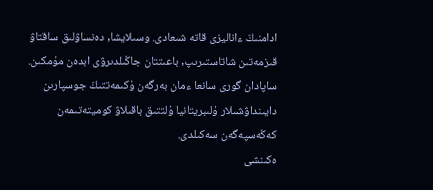ادامنىڭ ءاناليزى قاتە شىعادى. وسىلايشا, دەنساۋلىق ساقتاۋ قىزمەتىن شاتاستىرىپ, باعىتتان جاڭىلدىرۋى ابدەن مۇمكىن. ساپادان گورى سانعا ءمان بەرگەن ۇكىمەتتىڭ جوسپارىن دايىنداۋشىلار ۇلىبريتانيا ۇلتتىق باقىلاۋ كوميتەتىمەن كەڭەسپەگەن سەكىلدى.
ەكىنشى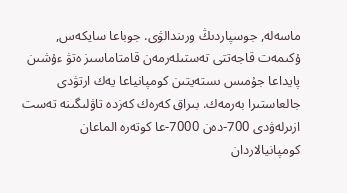ماسەلە, جوسپاردىڭ ورىندالۋى. جوباعا سايكەس, ۇكىمەت قاجەتتى تەستىلەرمەن قامتاماسىز ەتۋ ءۇشىن پايداعا جۇمىس ىستەيتىن كومپانياعا يەك ارتۋدى جالعاستىرا بەرمەك. بىراق كەرەك كەزدە تاۋلىگىنە تەست ازىرلەۋدى 700-دەن 7000-عا كوتەرە الماعان كومپانيالاردان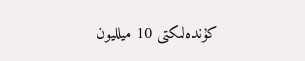كۇندەلىكتى 10 ميلليون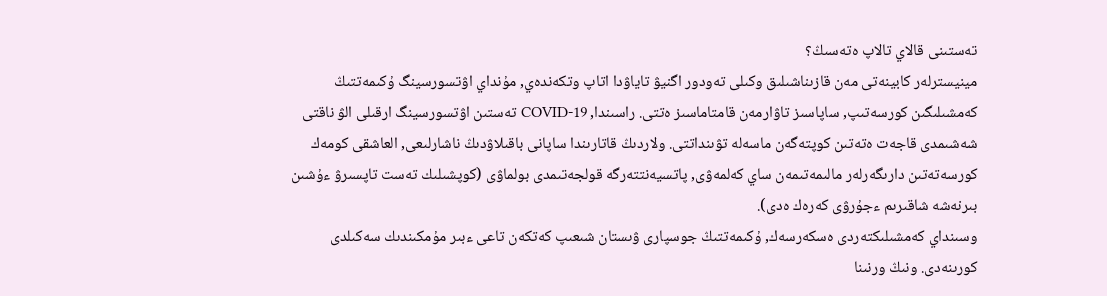تەستىنى قالاي تالاپ ەتەسىڭ؟
مينيسترلەر كابينەتى مەن قازىناشىلىق وكىلى تەودور اگنيۋ تاياۋدا اتاپ وتكەندەي, مۇنداي اۋتسورسينگ ۇكىمەتتىڭ كەمشىلىگىن كورسەتىپ, ساپاسىز تاۋارمەن قامتاماسىز ەتتى. راسىندا, COVID-19 تەستىن اۋتسورسينگ ارقىلى الۋ ناقتى شەشىمدى قاجەت ەتەتىن كوپتەگەن ماسەلە تۋىنداتتى. ولاردىڭ قاتارىندا ساپانى باقىلاۋدىڭ ناشارلىعى, العاشقى كومەك كورسەتەتىن دارىگەرلەر مالىمەتىمەن ساي كەلمەۋى, پاتسيەنتتەرگە قولجەتىمدى بولماۋى (كوپشىلىك تەست تاپسىرۋ ءۇشىن بىرنەشە شاقىرىم ءجۇرۋى كەرەك ەدى).
وسىنداي كەمشىلىكتەردى ەسكەرسەك, ۇكىمەتتىڭ جوسپارى ۋىستان شىعىپ كەتكەن تاعى ءبىر مۇمكىندىك سەكىلدى كورىنەدى. ونىڭ ورنىنا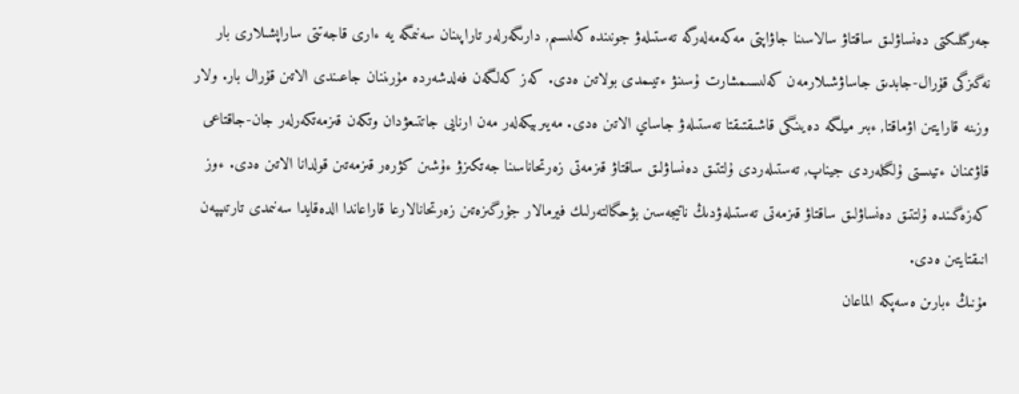جەرگىلىكتى دەنساۋلىق ساقتاۋ سالاسىنا جاۋاپتى مەكەمەلەرگە تەستىلەۋ جونىندە كەلىسىم, دارىگەرلەر تاراپىنان سەنىمگە يە ءارى قاجەتتى ساراپشىلارى بار نەگىزگى قۇرال-جابدىق جاساۋشىلارمەن كەلىسىمشارت ۇسىنۋ ءتيىمدى بولاتىن ەدى. كەز كەلگەن فەلدشەردە مۇرىننان جاعىندى الاتىن قۇرال بار. ولار وزىنە قارايتىن اۋماقتا, ءبىر ميلگە دەيىنگى قاشىقتىقتا تەستىلەۋ جاساي الاتىن ەدى. مەيىربيكەلەر مەن ارنايى جاتتىعۋدان وتكەن قىزمەتكەرلەر جان-جاقتاعى قاۋىمنان ءتيىستى ۇلگىلەردى جيناپ, تەستىلەردى ۇلتتىق دەنساۋلىق ساقتاۋ قىزمەتى زەرتحاناسىنا جەتكىزۋ ءۇشىن كۋرەر قىزمەتىن قولدانا الاتىن ەدى. ءوز كەزەگىندە ۇلتتىق دەنساۋلىق ساقتاۋ قىزمەتى تەستىلەۋدىڭ ناتيجەسىن بۋحگالتەرلىك فيرمالار جۇرگىزەتىن زەرتحانالارعا قاراعاندا الدەقايدا سەنىمدى تارتىپپەن انىقتايتىن ەدى.
مۇنىڭ ءبارىن ەسەپكە الماعان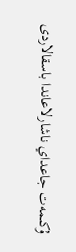ۇكىمەت جاعداي ناشارلاعاندا باسقالاردى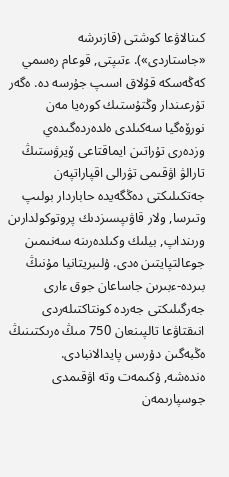كىنالاۋعا كوشتى (قازىرشە «جاستاردى»). ءتىپتى, قوعام رەسمي كەڭەسكە قۇلاق اسىپ جۇرسە دە. ەگەر تۇرعىندار وڭتۇستىك كورەيا مەن نورۆەگيا سەكىلدى ەلدەردەگىدەي وزدەرى تۇراتىن ايماقتاعى ۆيرۋستىڭ تارالۋ اۋقىمى تۋرالى اقپاراتپەن جەتكىلىكتى دەڭگەيدە حاباردار بولىپ وتىرسا, ولار قاۋىپسىزدىك پروتوكولدارىن ورىنداپ, بيلىك وكىلدەرىنە سەنىمىن جوعالتپايتىن ەدى. ۇلىبريتانيا مۇنىڭ بىردە-ءبىرىن جاساعان جوق ءارى جەرگىلىكتى جەردە كونتاكتىلەردى انىقتاۋعا تالپىنعان 750 مىڭ ەرىكتىنىڭ ەڭبەگىن دۇرىس پايدالانبادى.
ەندەشە, ۇكىمەت وتە اۋقىمدى جوسپارىمەن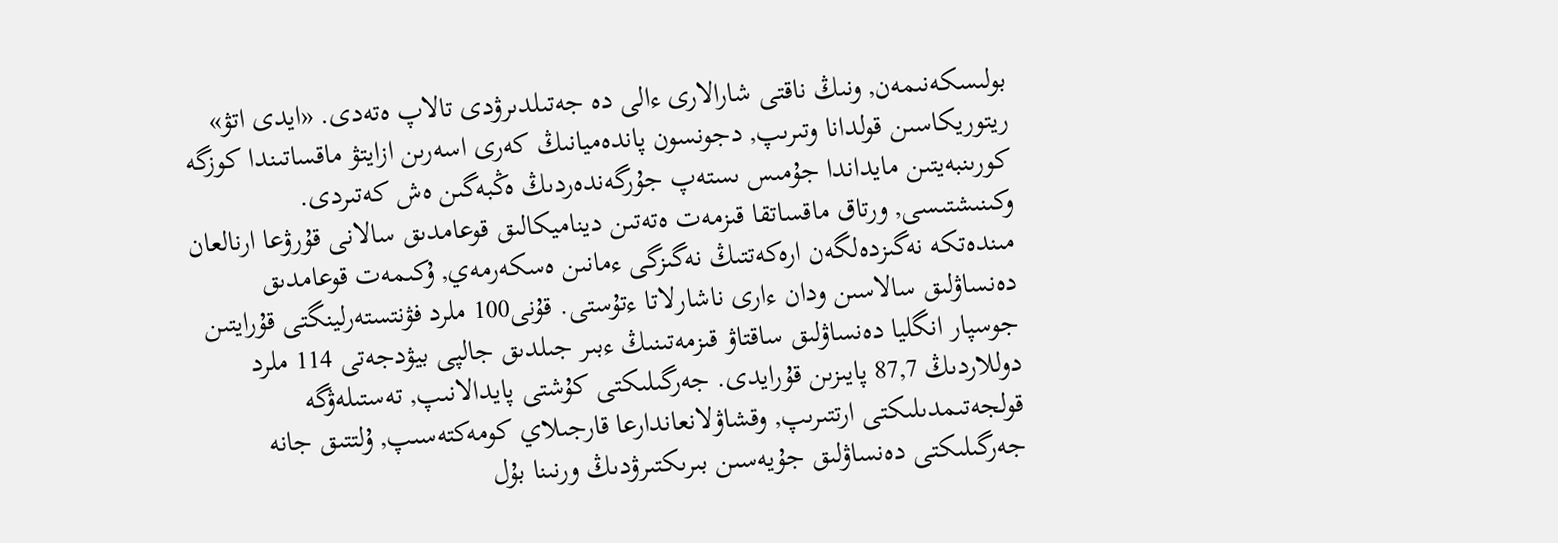بولىسكەنىمەن, ونىڭ ناقتى شارالارى ءالى دە جەتىلدىرۋدى تالاپ ەتەدى. «ايدى اتۋ» ريتوريكاسىن قولدانا وتىرىپ, دجونسون پاندەميانىڭ كەرى اسەرىن ازايتۋ ماقساتىندا كوزگە كورىنبەيتىن مايداندا جۇمىس ىستەپ جۇرگەندەردىڭ ەڭبەگىن ەش كەتىردى.
وكىنىشتىسى, ورتاق ماقساتقا قىزمەت ەتەتىن ديناميكالىق قوعامدىق سالانى قۇرۋعا ارنالعان مىندەتكە نەگىزدەلگەن ارەكەتتىڭ نەگىزگى ءمانىن ەسكەرمەي, ۇكىمەت قوعامدىق دەنساۋلىق سالاسىن ودان ءارى ناشارلاتا ءتۇستى. قۇنى100 ملرد فۋنتستەرلينگتى قۇرايتىن جوسپار انگليا دەنساۋلىق ساقتاۋ قىزمەتىنىڭ ءبىر جىلدىق جالپى بيۋدجەتى 114 ملرد دوللاردىڭ 87,7 پايىزىن قۇرايدى. جەرگىلىكتى كۇشتى پايدالانىپ, تەستىلەۋگە قولجەتىمدىلىكتى ارتتىرىپ, وقشاۋلانعاندارعا قارجىلاي كومەكتەسىپ, ۇلتتىق جانە جەرگىلىكتى دەنساۋلىق جۇيەسىن بىرىكتىرۋدىڭ ورنىنا بۇل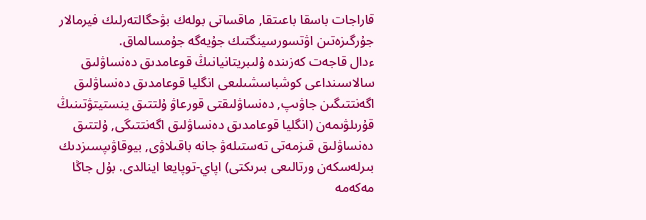قاراجات باسقا باعىتقا, ماقساتى بولەك بۋحگالتەرلىك فيرمالار جۇرگىزەتىن اۋتسورسينگتىك جۇيەگە جۇمسالماق.
ءدال قاجەت كەزىندە ۇلىبريتانيانىڭ قوعامدىق دەنساۋلىق سالاسىنداعى كوشباسشىلىعى انگليا قوعامدىق دەنساۋلىق اگەنتتىگىن جاۋىپ, دەنساۋلىقتى قورعاۋ ۇلتتىق ينستيتۋتىنىڭ قۇرىلۋىمەن (انگليا قوعامدىق دەنساۋلىق اگەنتتىگى, ۇلتتىق دەنساۋلىق قىزمەتى تەستىلەۋ جانە باقىلاۋى, بيوقاۋىپسىزدىك بىرلەسكەن ورتالىعى بىرىكتى) اپاي-توپايعا اينالدى. بۇل جاڭا مەكەمە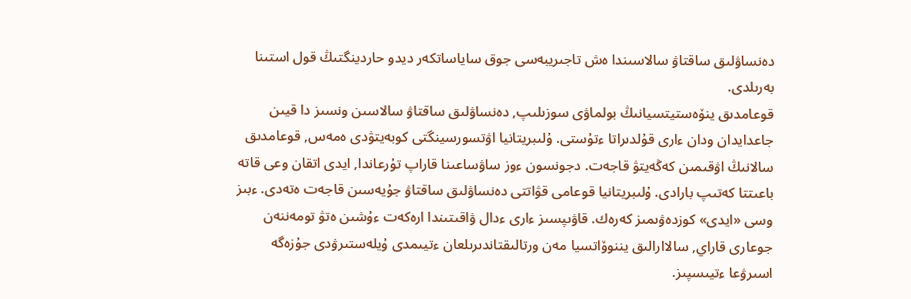دەنساۋلىق ساقتاۋ سالاسىندا ەش تاجىريبەسى جوق ساياساتكەر ديدو حاردينگتىڭ قول استىنا بەرىلدى.
قوعامدىق ينۆەستيتسيانىڭ بولماۋى سوزىلىپ, دەنساۋلىق ساقتاۋ سالاسىن ونسىز دا قيىن جاعدايدان ودان ءارى قۇلدىراتا ءتۇستى. ۇلىبريتانيا اۋتسورسينگتى كوبەيتۋدى ەمەس, قوعامدىق سالانىڭ اۋقىمىن كەڭەيتۋ قاجەت. دجونسون ءوز ساۋساعىنا قاراپ تۇرعاندا, ايدى اتقان وعى قاتە باعىتتا كەتىپ بارادى. ۇلىبريتانيا قوعامى قۋاتتى دەنساۋلىق ساقتاۋ جۇيەسىن قاجەت ەتەدى. ءبىز وسى «ايدى» كوزدەۋىمىز كەرەك. قاۋىپسىز ءارى ءدال ۋاقىتىندا ارەكەت ءۇشىن ەتۋ تومەننەن جوعارى قاراي, سالاارالىق يننوۆاتسيا مەن ورتالىقتاندىرىلعان ءتيىمدى ۇيلەستىرۋدى جۇزەگە اسىرۋعا ءتيىسپىز.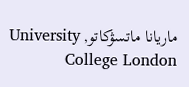ماريانا ماتسۋكاتو, University College London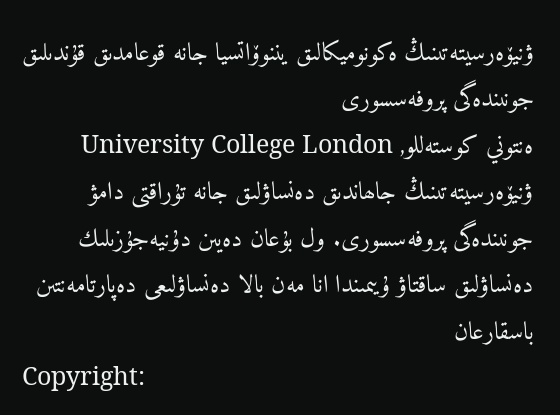ۋنيۆەرسيتەتىنىڭ ەكونوميكالىق يننوۆاتسيا جانە قوعامدىق قۇندىلىق جونىندەگى پروفەسسورى
ەنتوني كوستەللو, University College London ۋنيۆەرسيتەتىنىڭ جاھاندىق دەنساۋلىق جانە تۇراقتى دامۋ جونىندەگى پروفەسسورى. ول بۇعان دەيىن دۇنيەجۇزىلىك دەنساۋلىق ساقتاۋ ۇيىمىندا انا مەن بالا دەنساۋلىعى دەپارتامەنتىن باسقارعان
Copyright: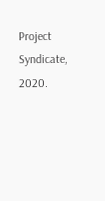Project Syndicate, 2020.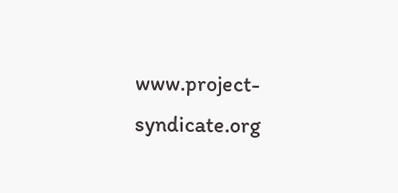www.project-syndicate.org